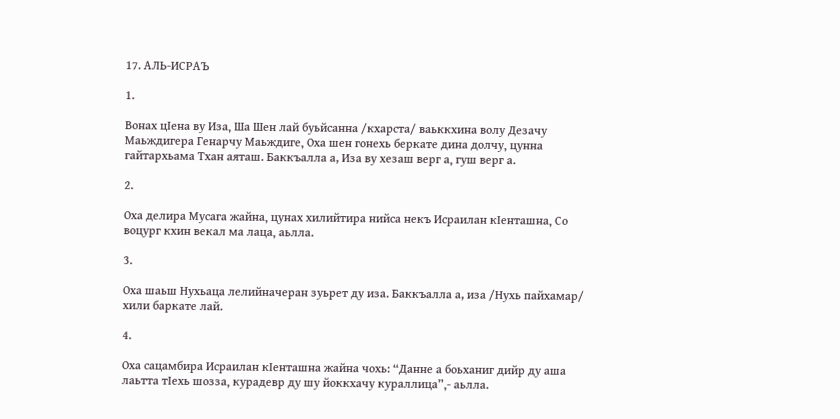17. АЛЬ-ИСРАЪ

1.

Вонах цIена ву Иза‚ Ша Шен лай буьйсанна /кхарста/ ваьккхина волу Дезачу
Маьждигера Генарчу Маьждиге‚ Оха шен гонехь беркате дина долчу‚ цунна
гайтархьама Тхан аяташ. Баккъалла а, Иза ву хезаш верг а‚ гуш верг а.

2.

Оха делира Мусага жайна‚ цунах хилийтира нийса некъ Исраилан кIенташна‚ Со
воцург кхин векал ма лаца‚ аьлла.

3.

Оха шаьш Нухьаца лелийначеран зуьрет ду иза. Баккъалла а, иза /Нухь пайхамар/
хили баркате лай.

4.

Оха сацамбира Исраилан кIенташна жайна чохь: “Данне а боьханиг дийр ду аша
лаьтта тIехь шозза‚ курадевр ду шу йоккхачу кураллица”‚- аьлла.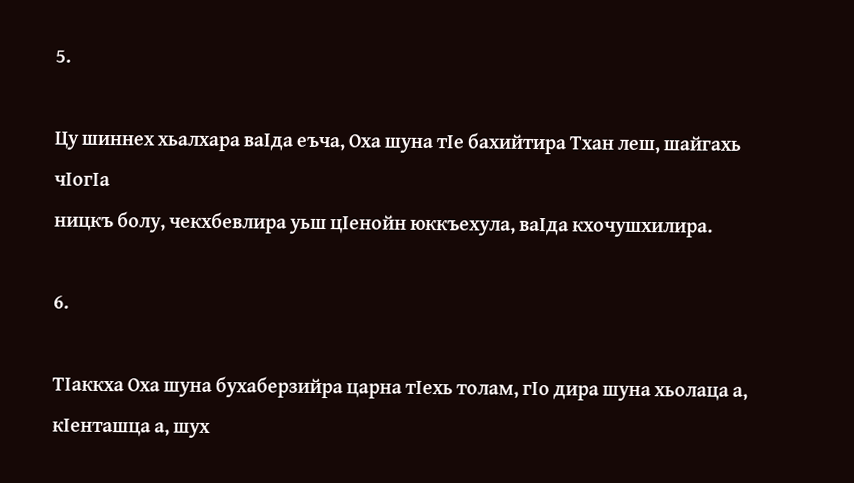5.

Цу шиннех хьалхара ваIда еъча‚ Оха шуна тIе бахийтира Тхан леш‚ шайгахь чIогIа
ницкъ болу‚ чекхбевлира уьш цIенойн юккъехула‚ ваIда кхочушхилира.

6.

ТIаккха Оха шуна бухаберзийра царна тIехь толам‚ гIо дира шуна хьолаца а‚
кIенташца а‚ шух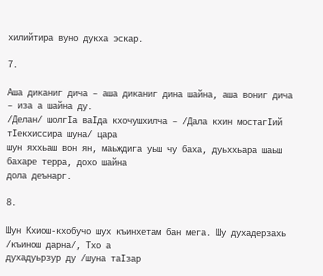хилийтира вуно дукха эскар.

7.

Аша диканиг дича – аша диканиг дина шайна‚ аша вониг дича – иза а шайна ду.
/Делан/ шолгIа ваIда кхочушхилча – /Дала кхин мостагIий тIекхиссира шуна/ цара
шун яххьаш вон ян‚ маьждига уьш чу баха‚ дуьххьара шаьш бахаре терра‚ дохо шайна
дола деънарг.

8.

Шун Кхиош-кхобучо шух къинхетам бан мега. Шу духадерзахь /къинош дарна/‚ Тхо а
духадуьрзур ду /шуна таIзар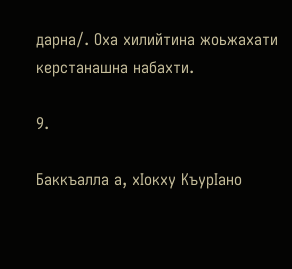дарна/. Оха хилийтина жоьжахати керстанашна набахти.

9.

Баккъалла а, хIокху КъурIано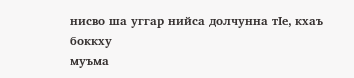нисво ша уггар нийса долчунна тIе‚ кхаъ боккху
муъма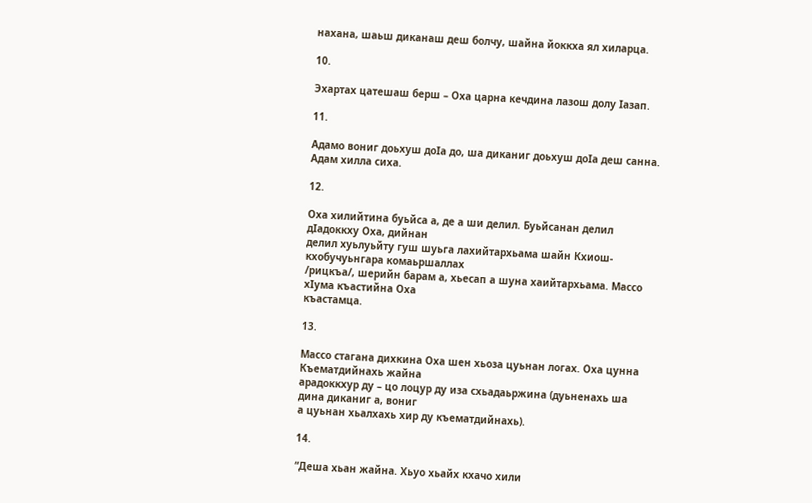нахана‚ шаьш диканаш деш болчу‚ шайна йоккха ял хиларца.

10.

Эхартах цатешаш берш – Оха царна кечдина лазош долу Iазап.

11.

Адамо вониг доьхуш доIа до, ша диканиг доьхуш доIа деш санна. Адам хилла сиха.

12.

Оха хилийтина буьйса а‚ де а ши делил. Буьйсанан делил дIадоккху Оха‚ дийнан
делил хуьлуьйту гуш шуьга лахийтархьама шайн Кхиош-кхобучуьнгара комаьршаллах
/рицкъа/‚ шерийн барам а, хьесап а шуна хаийтархьама. Массо хIума къастийна Оха
къастамца.

13.

Массо стагана дихкина Оха шен хьоза цуьнан логах. Оха цунна Къематдийнахь жайна
арадоккхур ду – цо лоцур ду иза схьадаьржина (дуьненахь ша дина диканиг а, вониг
а цуьнан хьалхахь хир ду къематдийнахь).

14.

“Деша хьан жайна. Хьуо хьайх кхачо хили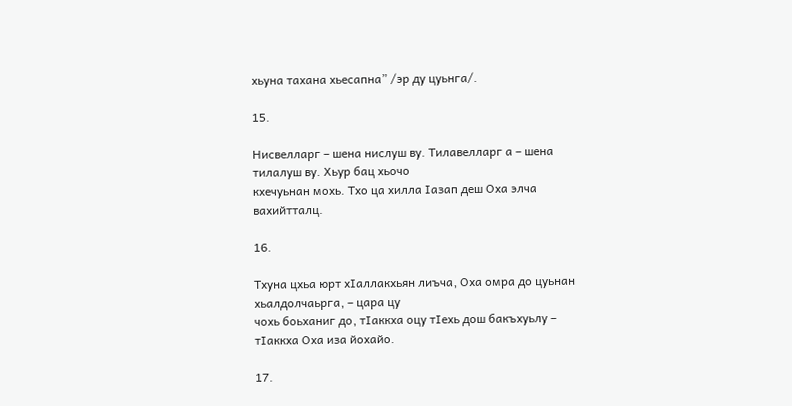хьуна тахана хьесапна” /эр ду цуьнга/.

15.

Нисвелларг – шена нислуш ву. Тилавелларг а – шена тилалуш ву. Хьур бац хьочо
кхечуьнан мохь. Тхо ца хилла Iазап деш Оха элча вахийтталц.

16.

Тхуна цхьа юрт хIаллакхьян лиъча‚ Оха омра до цуьнан хьалдолчаьрга‚ – цара цу
чохь боьханиг до‚ тIаккха оцу тIехь дош бакъхуьлу – тIаккха Оха иза йохайо.

17.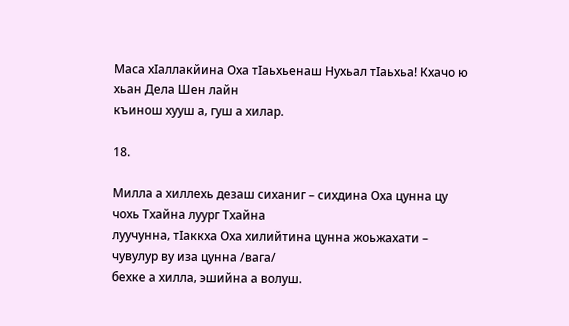Маса хIаллакйина Оха тIаьхьенаш Нухьал тIаьхьа! Кхачо ю хьан Дела Шен лайн
къинош хууш а‚ гуш а хилар.

18.

Милла а хиллехь дезаш сиханиг – сихдина Оха цунна цу чохь Тхайна луург Тхайна
луучунна‚ тIаккха Оха хилийтина цунна жоьжахати – чувулур ву иза цунна /вага/
бехке а хилла‚ эшийна а волуш.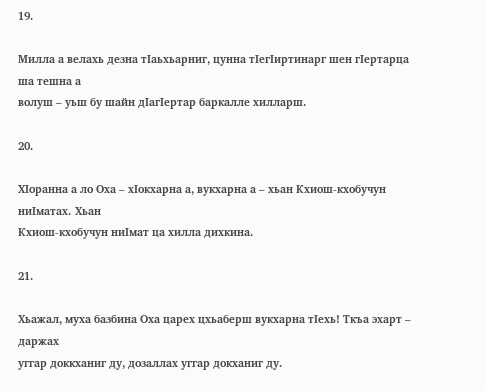19.

Милла а велахь дезна тIаьхьарниг‚ цунна тIегIиртинарг шен гIертарца ша тешна а
волуш – уьш бу шайн дIагIертар баркалле хилларш.

20.

ХIоранна а ло Оха – хIокхарна а‚ вукхарна а – хьан Кхиош-кхобучун ниIматах. Хьан
Кхиош-кхобучун ниIмат ца хилла дихкина.

21.

Хьажал‚ муха базбина Оха царех цхьаберш вукхарна тIехь! Ткъа эхарт – даржах
уггар доккханиг ду‚ дозаллах уггар докханиг ду.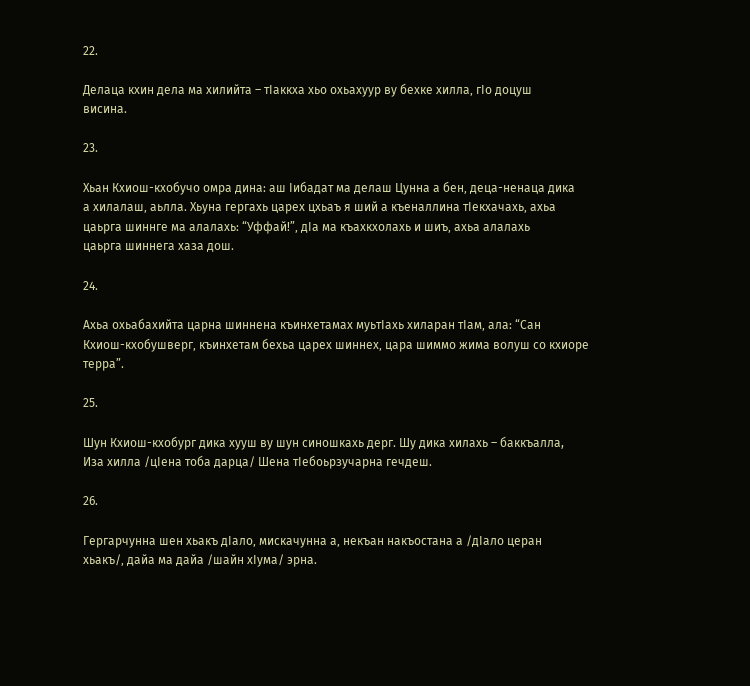22.

Делаца кхин дела ма хилийта – тIаккха хьо охьахуур ву бехке хилла‚ гIо доцуш
висина.

23.

Хьан Кхиош-кхобучо омра дина: аш Iибадат ма делаш Цунна а бен‚ деца-ненаца дика
а хилалаш‚ аьлла. Хьуна гергахь царех цхьаъ я ший а къеналлина тIекхачахь‚ ахьа
цаьрга шиннге ма алалахь: “Уффай!”‚ дIа ма къахкхолахь и шиъ‚ ахьа алалахь
цаьрга шиннега хаза дош.

24.

Ахьа охьабахийта царна шиннена къинхетамах муьтIахь хиларан тIам‚ ала: “Сан
Кхиош-кхобушверг‚ къинхетам бехьа царех шиннех‚ цара шиммо жима волуш со кхиоре
терра”.

25.

Шун Кхиош-кхобург дика хууш ву шун синошкахь дерг. Шу дика хилахь – баккъалла,
Иза хилла /цIена тоба дарца/ Шена тIебоьрзучарна гечдеш.

26.

Гергарчунна шен хьакъ дIало‚ мискачунна а‚ некъан накъостана а /дIало церан
хьакъ/‚ дайа ма дайа /шайн хIума/ эрна.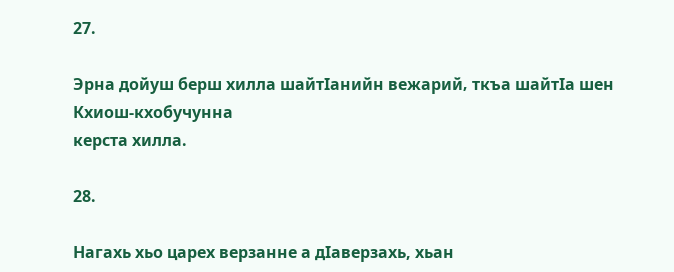27.

Эрна дойуш берш хилла шайтIанийн вежарий‚ ткъа шайтIа шен Кхиош-кхобучунна
керста хилла.

28.

Нагахь хьо царех верзанне а дIаверзахь, хьан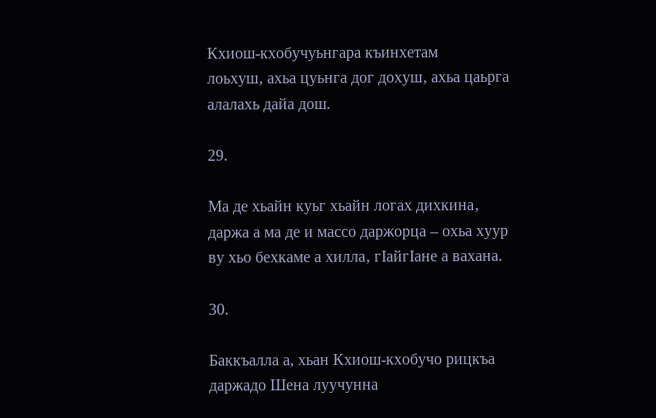Кхиош-кхобучуьнгара къинхетам
лоьхуш‚ ахьа цуьнга дог дохуш‚ ахьа цаьрга алалахь дайа дош.

29.

Ма де хьайн куьг хьайн логах дихкина‚ даржа а ма де и массо даржорца – охьа хуур
ву хьо бехкаме а хилла‚ гIайгIане а вахана.

30.

Баккъалла а, хьан Кхиош-кхобучо рицкъа даржадо Шена луучунна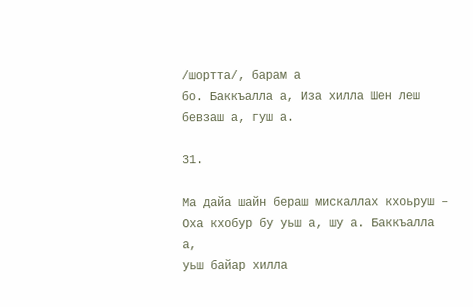/шортта/‚ барам а
бо. Баккъалла а, Иза хилла Шен леш бевзаш а‚ гуш а.

31.

Ма дайа шайн бераш мискаллах кхоьруш – Оха кхобур бу уьш а‚ шу а. Баккъалла а,
уьш байар хилла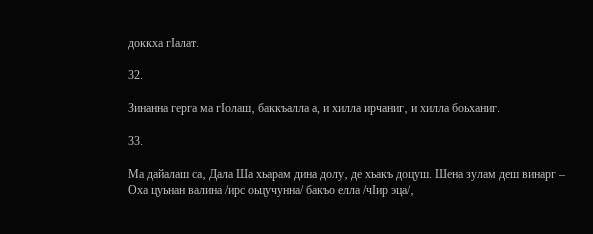доккха гIалат.

32.

Зинанна герга ма гIолаш‚ баккъалла а, и хилла ирчаниг‚ и хилла боьханиг.

33.

Ма дайалаш са‚ Дала Ша хьарам дина долу‚ де хьакъ доцуш. Шена зулам деш винарг –
Оха цуьнан валина /ирс оьцучунна/ бакъо елла /чIир эца/‚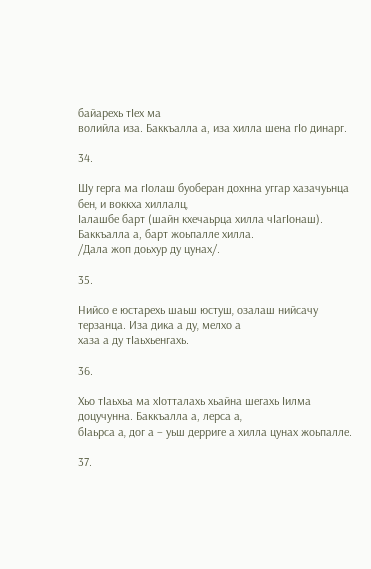байарехь тIех ма
волийла иза. Баккъалла а, иза хилла шена гIо динарг.

34.

Шу герга ма гIолаш буоберан дохнна уггар хазачуьнца бен‚ и воккха хиллалц‚
Iалашбе барт (шайн кхечаьрца хилла чIагIонаш). Баккъалла а, барт жоьпалле хилла.
/Дала жоп доьхур ду цунах/.

35.

Нийсо е юстарехь шаьш юстуш‚ озалаш нийсачу терзанца. Иза дика а ду‚ мелхо а
хаза а ду тIаьхьенгахь.

36.

Хьо тIаьхьа ма хIотталахь хьайна шегахь Iилма доцучунна. Баккъалла а, лерса а‚
бIаьрса а‚ дог а – уьш дерриге а хилла цунах жоьпалле.

37.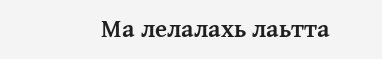Ма лелалахь лаьтта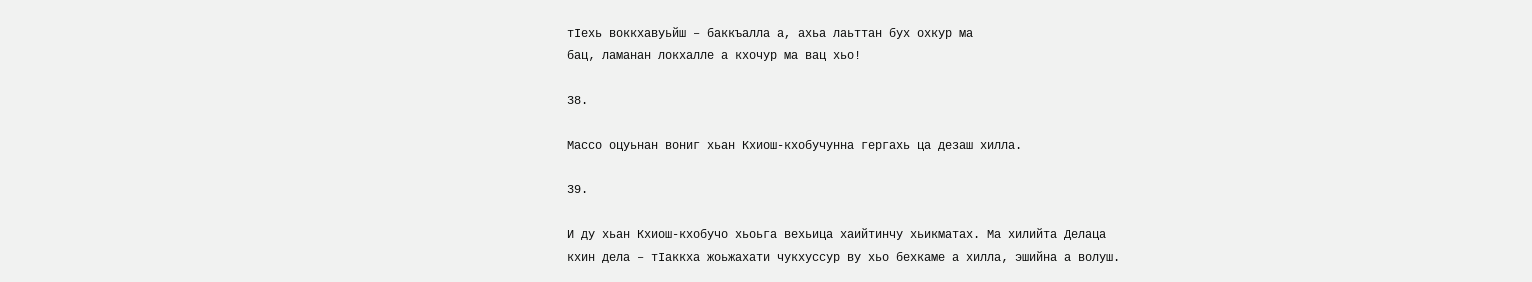тIехь воккхавуьйш – баккъалла а, ахьа лаьттан бух охкур ма
бац‚ ламанан локхалле а кхочур ма вац хьо!

38.

Массо оцуьнан вониг хьан Кхиош-кхобучунна гергахь ца дезаш хилла.

39.

И ду хьан Кхиош-кхобучо хьоьга вехьица хаийтинчу хьикматах. Ма хилийта Делаца
кхин дела – тIаккха жоьжахати чукхуссур ву хьо бехкаме а хилла‚ эшийна а волуш.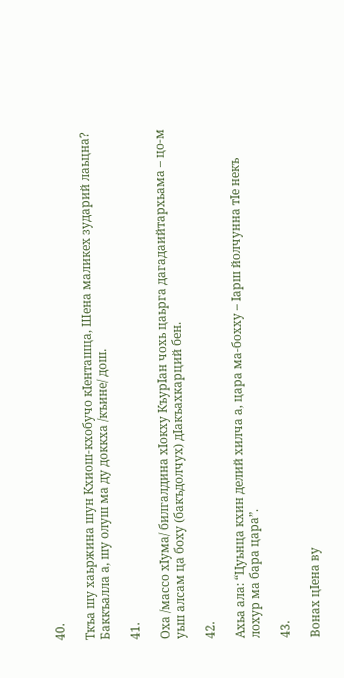40.

Ткъа шу хаьржина шун Кхиош-кхобучо кIенташца‚ Шена маликех зударий лаьцна?
Баккъалла а, шу олуш ма ду доккха /къине/ дош.

41.

Оха /массо хIума/ билгалдина хIокху КъурIан чохь цаьрга дагадаийтархьама – цо-м
уьш алсам ца боху (бакъдолчух) дIакъахкарций бен.

42.

Ахьа ала: “Цуьнца кхин делий хилча а‚ цара ма-бохху – Iарш йолчунна тIе некъ
лохур ма бара цара”.

43.

Вонах цIена ву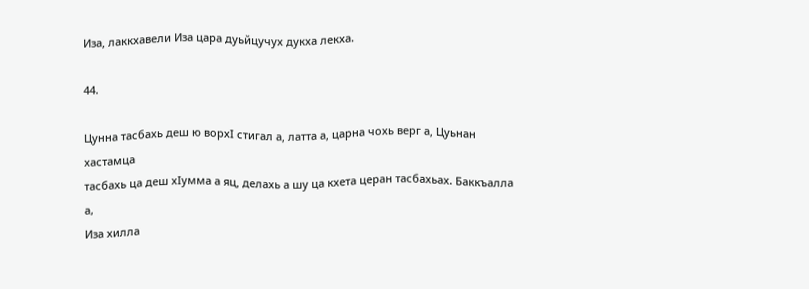Иза‚ лаккхавели Иза цара дуьйцучух дукха лекха.

44.

Цунна тасбахь деш ю ворхI стигал а‚ латта а‚ царна чохь верг а‚ Цуьнан хастамца
тасбахь ца деш хIумма а яц‚ делахь а шу ца кхета церан тасбахьах. Баккъалла а,
Иза хилла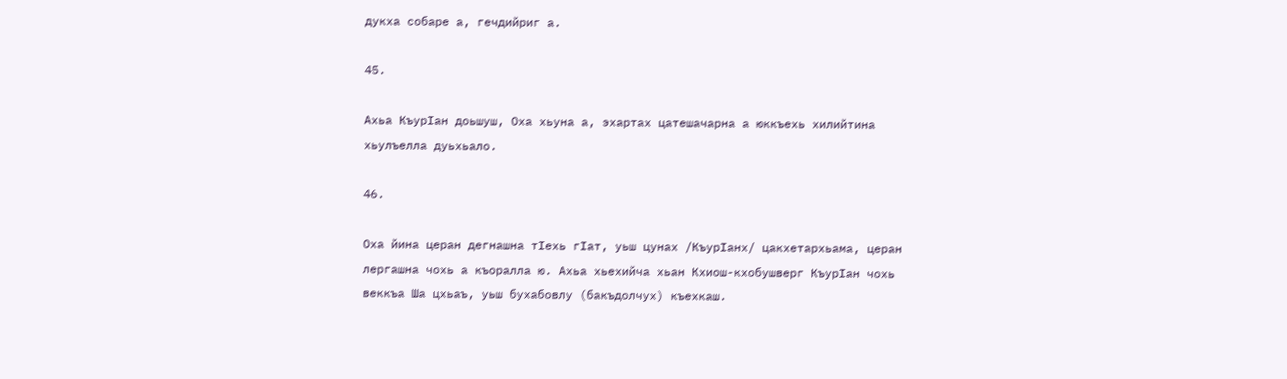дукха собаре а‚ гечдийриг а.

45.

Ахьа КъурIан доьшуш‚ Оха хьуна а‚ эхартах цатешачарна а юккъехь хилийтина
хьулъелла дуьхьало.

46.

Оха йина церан дегнашна тIехь гIат, уьш цунах /КъурIанх/ цакхетархьама‚ церан
лергашна чохь а къоралла ю. Ахьа хьехийча хьан Кхиош-кхобушверг КъурIан чохь
веккъа Ша цхьаъ‚ уьш бухабовлу (бакъдолчух) къехкаш.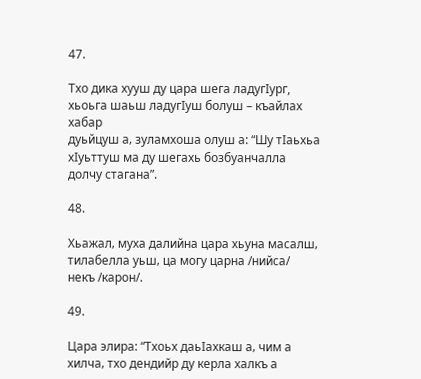47.

Тхо дика хууш ду цара шега ладугIург, хьоьга шаьш ладугIуш болуш – къайлах хабар
дуьйцуш а‚ зуламхоша олуш а: “Шу тIаьхьа хIуьттуш ма ду шегахь бозбуанчалла
долчу стагана”.

48.

Хьажал‚ муха далийна цара хьуна масалш‚ тилабелла уьш‚ ца могу царна /нийса/
некъ /карон/.

49.

Цара элира: “Тхоьх даьIахкаш а‚ чим а хилча‚ тхо дендийр ду керла халкъ а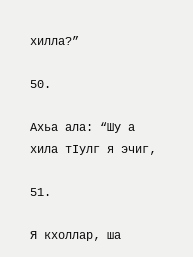хилла?”

50.

Ахьа ала: “Шу а хила тIулг я эчиг‚

51.

Я кхоллар‚ ша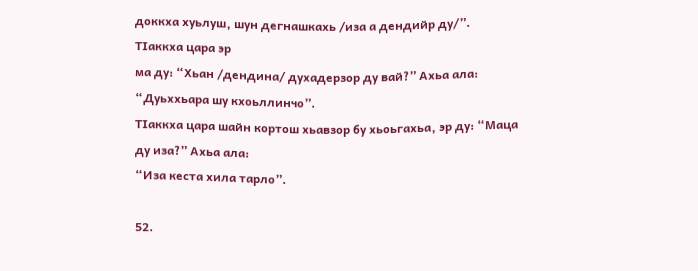доккха хуьлуш‚ шун дегнашкахь /иза а дендийр ду/”. ТIаккха цара эр
ма ду: “Хьан /дендина/ духадерзор ду вай?” Ахьа ала: “Дуьххьара шу кхоьллинчо”.
ТIаккха цара шайн кортош хьавзор бу хьоьгахьа‚ эр ду: “Маца ду иза?” Ахьа ала:
“Иза кеста хила тарло”.

52.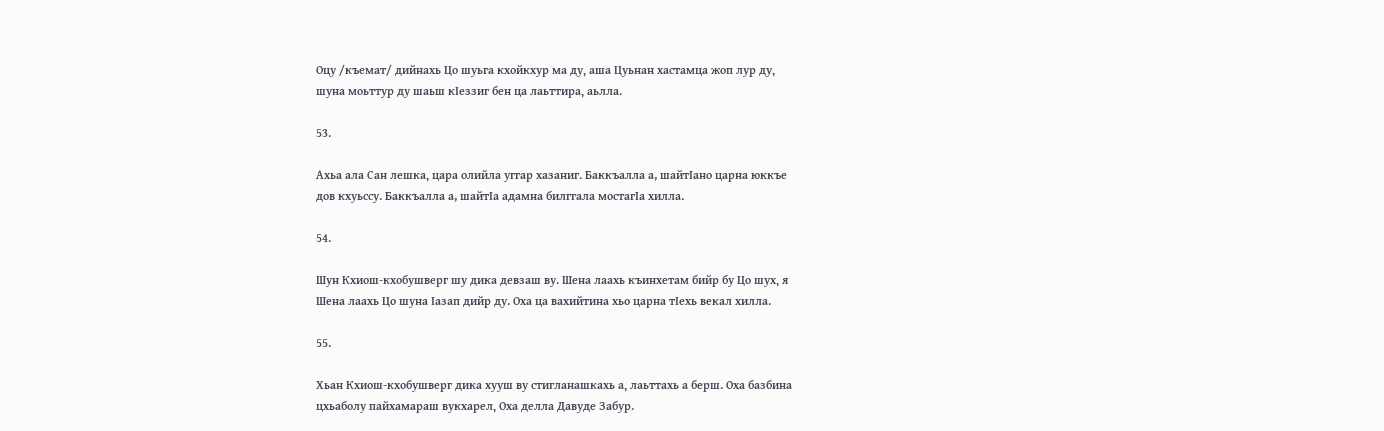Оцу /къемат/ дийнахь Цо шуьга кхойкхур ма ду‚ аша Цуьнан хастамца жоп лур ду‚
шуна моьттур ду шаьш кIеззиг бен ца лаьттира‚ аьлла.

53.

Ахьа ала Сан лешка‚ цара олийла уггар хазаниг. Баккъалла а, шайтIано царна юккъе
дов кхуьссу. Баккъалла а, шайтIа адамна билггала мостагIа хилла.

54.

Шун Кхиош-кхобушверг шу дика девзаш ву. Шена лаахь къинхетам бийр бу Цо шух‚ я
Шена лаахь Цо шуна Iазап дийр ду. Оха ца вахийтина хьо царна тIехь векал хилла.

55.

Хьан Кхиош-кхобушверг дика хууш ву стигланашкахь а‚ лаьттахь а берш. Оха базбина
цхьаболу пайхамараш вукхарел‚ Оха делла Давуде Забур.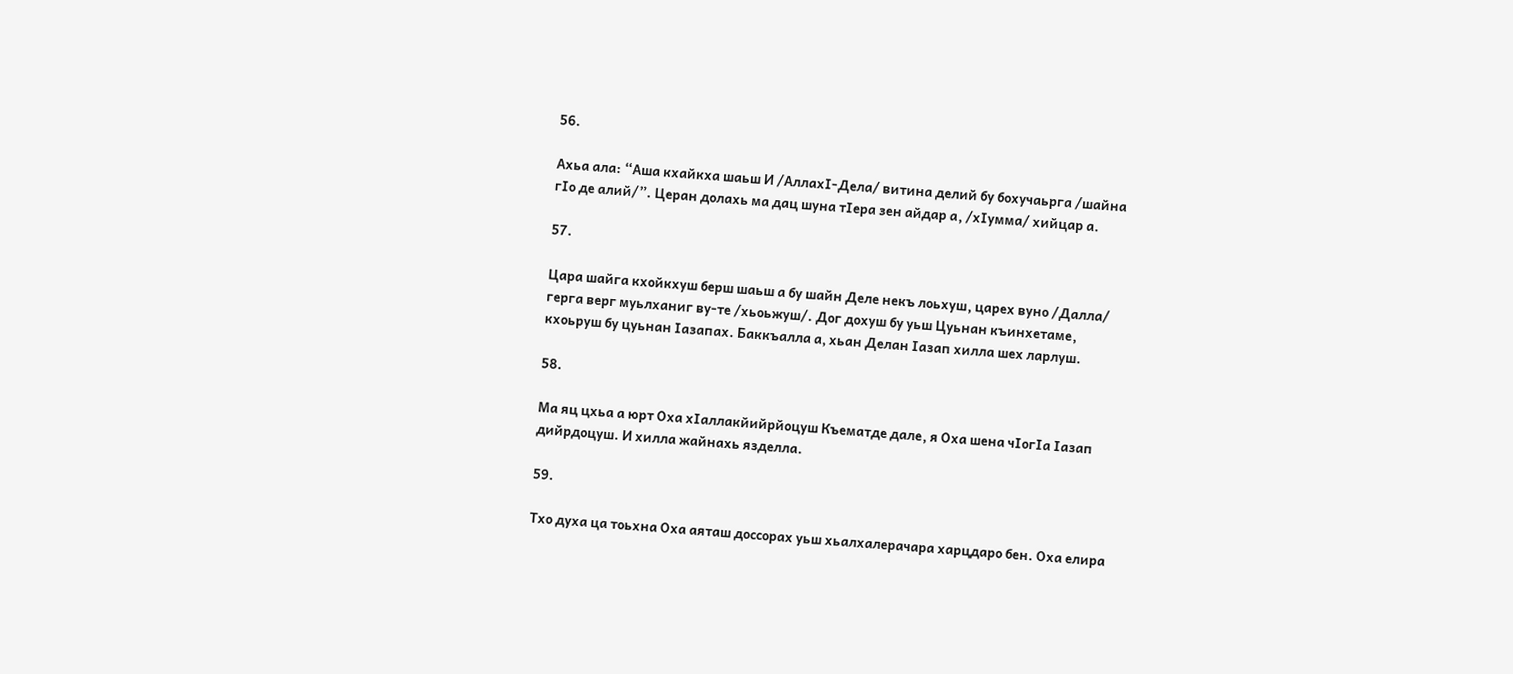56.

Ахьа ала: “Аша кхайкха шаьш И /АллахI-Дела/ витина делий бу бохучаьрга /шайна
гIо де алий/”. Церан долахь ма дац шуна тIера зен айдар а‚ /хIумма/ хийцар а.

57.

Цара шайга кхойкхуш берш шаьш а бу шайн Деле некъ лоьхуш‚ царех вуно /Далла/
герга верг муьлханиг ву-те /хьоьжуш/. Дог дохуш бу уьш Цуьнан къинхетаме‚
кхоьруш бу цуьнан Iазапах. Баккъалла а, хьан Делан Iазап хилла шех ларлуш.

58.

Ма яц цхьа а юрт Оха хIаллакйийрйоцуш Къематде дале‚ я Оха шена чIогIа Iазап
дийрдоцуш. И хилла жайнахь язделла.

59.

Тхо духа ца тоьхна Оха аяташ доссорах уьш хьалхалерачара харцдаро бен. Оха елира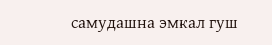самудашна эмкал гуш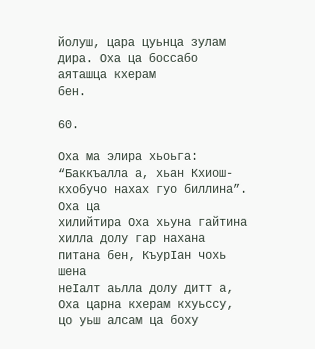йолуш‚ цара цуьнца зулам дира. Оха ца боссабо аяташца кхерам
бен.

60.

Оха ма элира хьоьга: “Баккъалла а, хьан Кхиош-кхобучо нахах гуо биллина”. Оха ца
хилийтира Оха хьуна гайтина хилла долу гар нахана питана бен‚ КъурIан чохь шена
неIалт аьлла долу дитт а‚ Оха царна кхерам кхуьссу‚ цо уьш алсам ца боху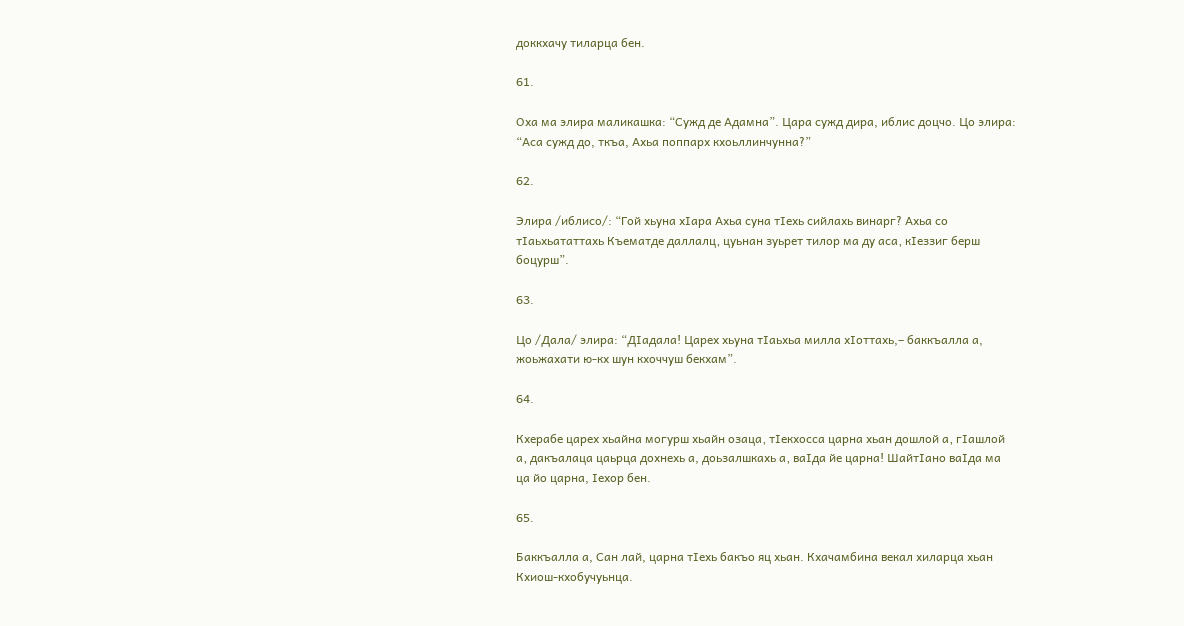доккхачу тиларца бен.

61.

Оха ма элира маликашка: “Сужд де Адамна”. Цара сужд дира, иблис доцчо. Цо элира:
“Аса сужд до, ткъа, Ахьа поппарх кхоьллинчунна?”

62.

Элира /иблисо/: “Гой хьуна хIара Ахьа суна тIехь сийлахь винарг? Ахьа со
тIаьхьататтахь Къематде даллалц‚ цуьнан зуьрет тилор ма ду аса‚ кIеззиг берш
боцурш”.

63.

Цо /Дала/ элира: “ДIадала! Царех хьуна тIаьхьа милла хIоттахь,– баккъалла а,
жоьжахати ю-кх шун кхоччуш бекхам”.

64.

Кхерабе царех хьайна могурш хьайн озаца‚ тIекхосса царна хьан дошлой а‚ гIашлой
а‚ дакъалаца цаьрца дохнехь а, доьзалшкахь а‚ ваIда йе царна! ШайтIано ваIда ма
ца йо царна, Iехор бен.

65.

Баккъалла а, Сан лай, царна тIехь бакъо яц хьан. Кхачамбина векал хиларца хьан
Кхиош-кхобучуьнца.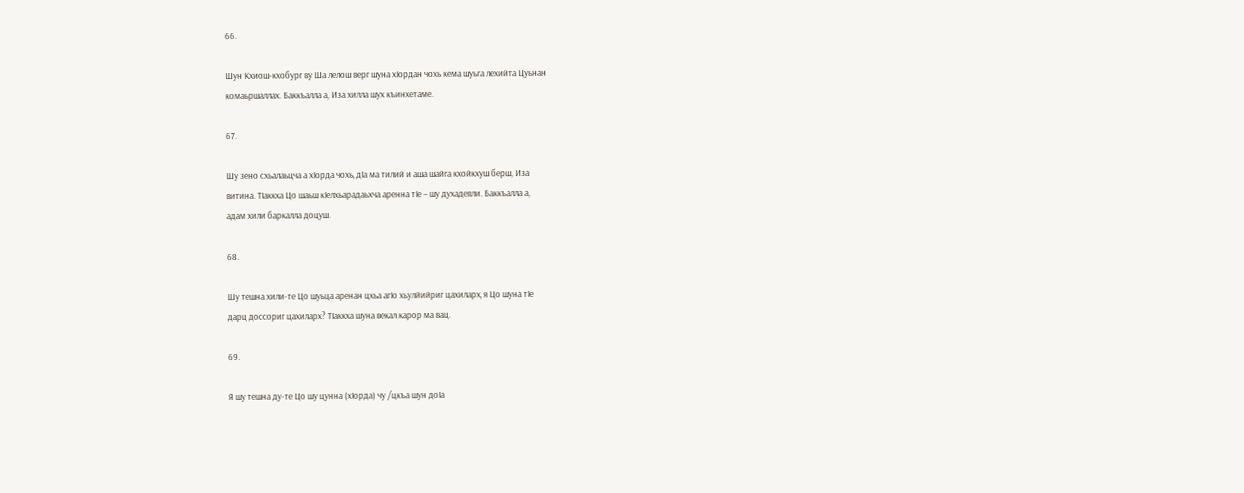66.

Шун Кхиош-кхобург ву Ша лелош верг шуна хIордан чохь кема шуьга лехийта Цуьнан
комаьршаллах. Баккъалла а, Иза хилла шух къинхетаме.

67.

Шу зено схьалаьцча а хIорда чохь‚ дIа ма тилий и аша шайга кхойкхуш берш, Иза
витина. ТIаккха Цо шаьш кIелхьарадаьхча аренна тIе – шу духадевли. Баккъалла а,
адам хили баркалла доцуш.

68.

Шу тешна хили-те Цо шуьца аренан цхьа агIо хьулйийриг цахиларх‚ я Цо шуна тIе
дарц доссориг цахиларх? ТIаккха шуна векал карор ма вац.

69.

Я шу тешна ду-те Цо шу цунна (хIорда) чу /цкъа шун доIа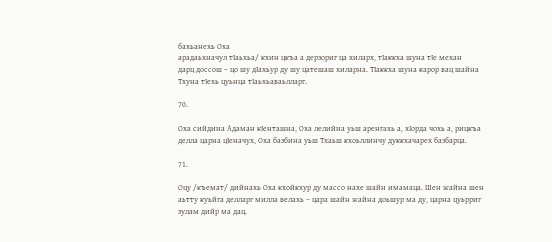бахьанехь Оха
арадаьхначул тIаьхьа/ кхин цкъа а дерзориг ца хиларх‚ тIаккха шуна тIе механ
дарц доссош – цо шу дIахьур ду шу цатешаш хиларна. ТIаккха шуна карор вац шайна
Тхуна тIехь цуьнца тIаьхьаваьлларг.

70.

Оха сийдина Адаман кIенташна‚ Оха лелийна уьш аренгахь а‚ хIорда чохь а‚ рицкъа
делла царна цIеначух‚ Оха базбина уьш Тхаьш кхоьллинчу дуккхачарех базбарца.

71.

Оцу /къемат/ дийнахь Оха кхойкхур ду массо нахе шайн имамаца. Шен жайна шен
аьтту куьйга делларг милла велахь – цара шайн жайна доьшур ма ду‚ царна цуьрриг
зулам дийр ма дац.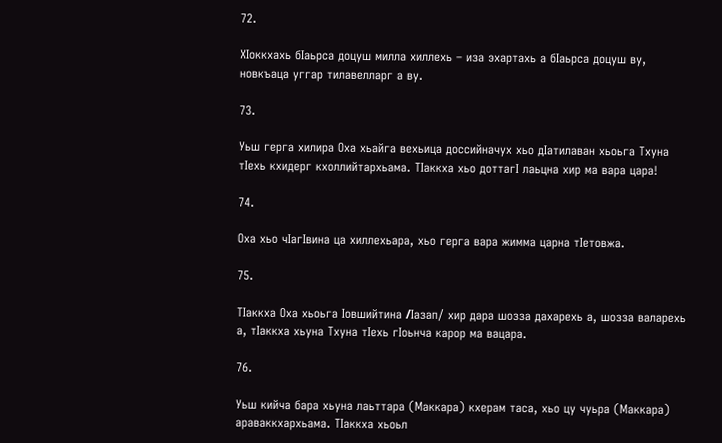72.

ХIоккхахь бIаьрса доцуш милла хиллехь – иза эхартахь а бIаьрса доцуш ву‚
новкъаца уггар тилавелларг а ву.

73.

Уьш герга хилира Оха хьайга вехьица доссийначух хьо дIатилаван хьоьга Тхуна
тIехь кхидерг кхоллийтархьама. ТIаккха хьо доттагI лаьцна хир ма вара цара!

74.

Оха хьо чIагIвина ца хиллехьара‚ хьо герга вара жимма царна тIетовжа.

75.

ТIаккха Оха хьоьга Iовшийтина /Iазап/ хир дара шозза дахарехь а‚ шозза валарехь
а‚ тIаккха хьуна Тхуна тIехь гIоьнча карор ма вацара.

76.

Уьш кийча бара хьуна лаьттара (Маккара) кхерам таса‚ хьо цу чуьра (Маккара)
араваккхархьама. ТIаккха хьоьл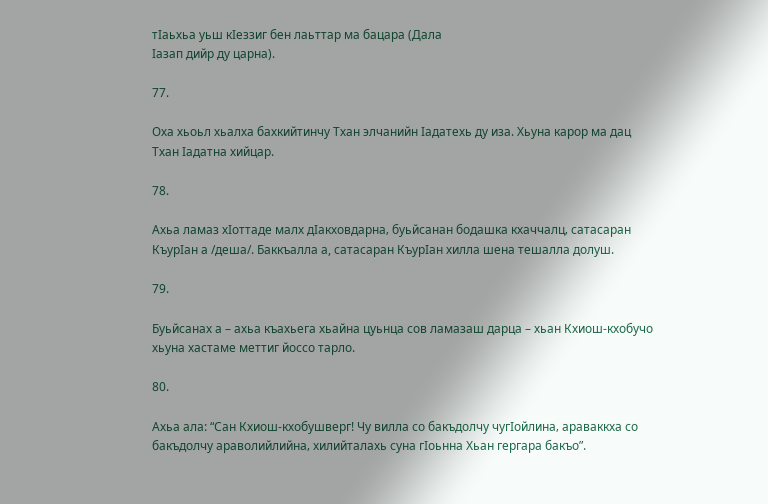тIаьхьа уьш кIеззиг бен лаьттар ма бацара (Дала
Iазап дийр ду царна).

77.

Оха хьоьл хьалха бахкийтинчу Тхан элчанийн Iадатехь ду иза. Хьуна карор ма дац
Тхан Iадатна хийцар.

78.

Ахьа ламаз хIоттаде малх дIакховдарна‚ буьйсанан бодашка кхаччалц‚ сатасаран
КъурIан а /деша/. Баккъалла а, сатасаран КъурIан хилла шена тешалла долуш.

79.

Буьйсанах а – ахьа къахьега хьайна цуьнца сов ламазаш дарца – хьан Кхиош-кхобучо
хьуна хастаме меттиг йоссо тарло.

80.

Ахьа ала: “Сан Кхиош-кхобушверг! Чу вилла со бакъдолчу чугIойлина‚ араваккха со
бакъдолчу араволийлийна‚ хилийталахь суна гIоьнна Хьан гергара бакъо”.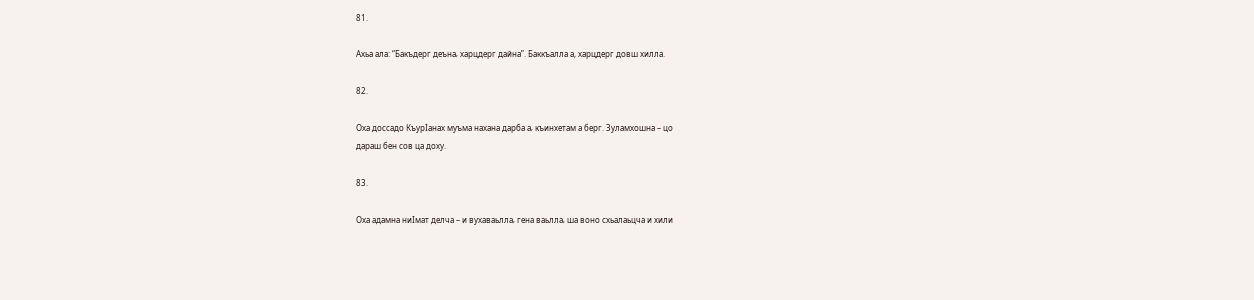81.

Ахьа ала: “Бакъдерг деъна‚ харцдерг дайна”. Баккъалла а, харцдерг довш хилла.

82.

Оха доссадо КъурIанах муъма нахана дарба а‚ къинхетам а берг. Зуламхошна – цо
дараш бен сов ца доху.

83.

Оха адамна ниIмат делча – и вухаваьлла‚ гена ваьлла‚ ша воно схьалаьцча и хили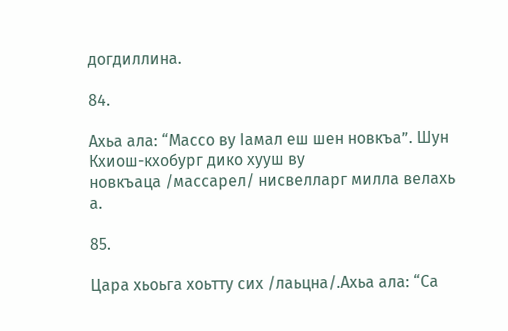догдиллина.

84.

Ахьа ала: “Массо ву Iамал еш шен новкъа”. Шун Кхиош-кхобург дико хууш ву
новкъаца /массарел/ нисвелларг милла велахь а.

85.

Цара хьоьга хоьтту сих /лаьцна/.Ахьа ала: “Са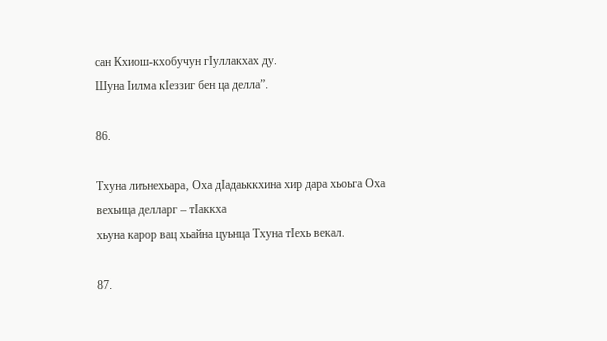сан Кхиош-кхобучун гIуллакхах ду.
Шуна Iилма кIеззиг бен ца делла”.

86.

Тхуна лиънехьара‚ Оха дIадаьккхина хир дара хьоьга Оха вехьица делларг – тIаккха
хьуна карор вац хьайна цуьнца Тхуна тIехь векал.

87.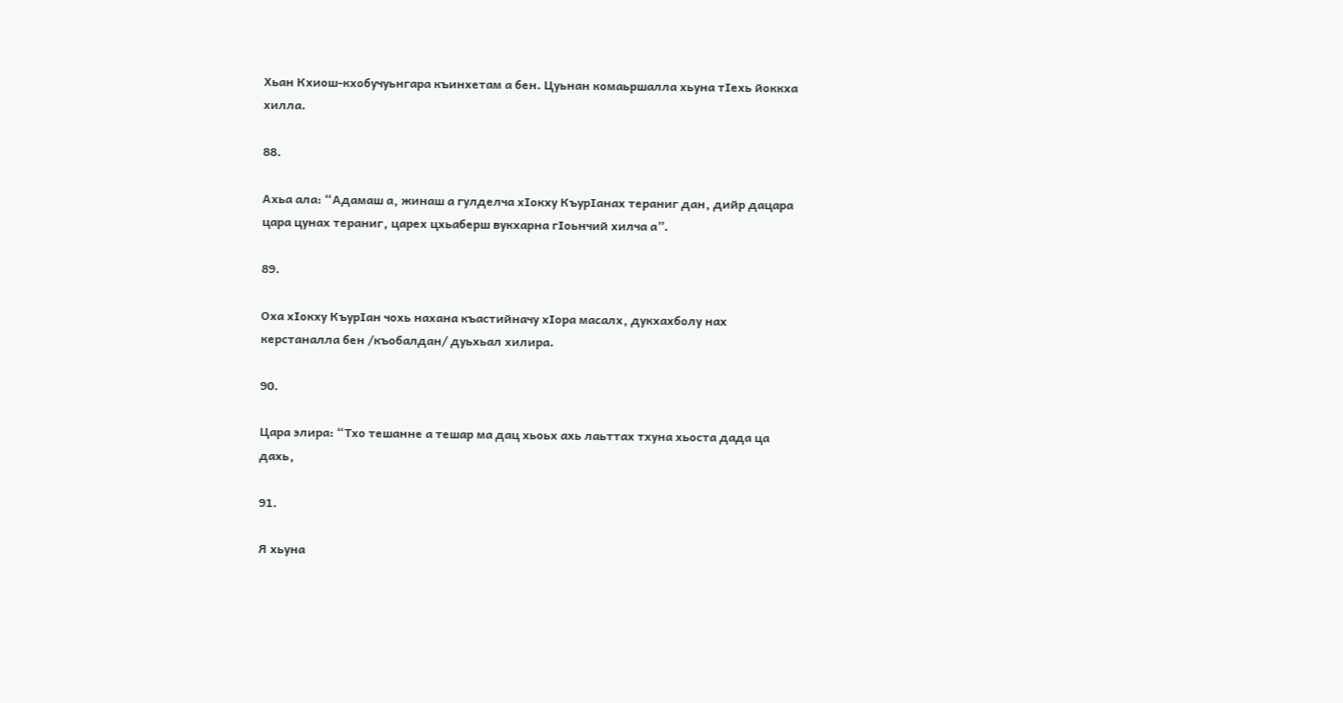Хьан Кхиош-кхобучуьнгара къинхетам а бен. Цуьнан комаьршалла хьуна тIехь йоккха
хилла.

88.

Ахьа ала: “Адамаш а‚ жинаш а гулделча хIокху КъурIанах тераниг дан‚ дийр дацара
цара цунах тераниг‚ царех цхьаберш вукхарна гIоьнчий хилча а”.

89.

Оха хIокху КъурIан чохь нахана къастийначу хIора масалх‚ дукхахболу нах
керстаналла бен /къобалдан/ дуьхьал хилира.

90.

Цара элира: “Тхо тешанне а тешар ма дац хьоьх ахь лаьттах тхуна хьоста дада ца
дахь‚

91.

Я хьуна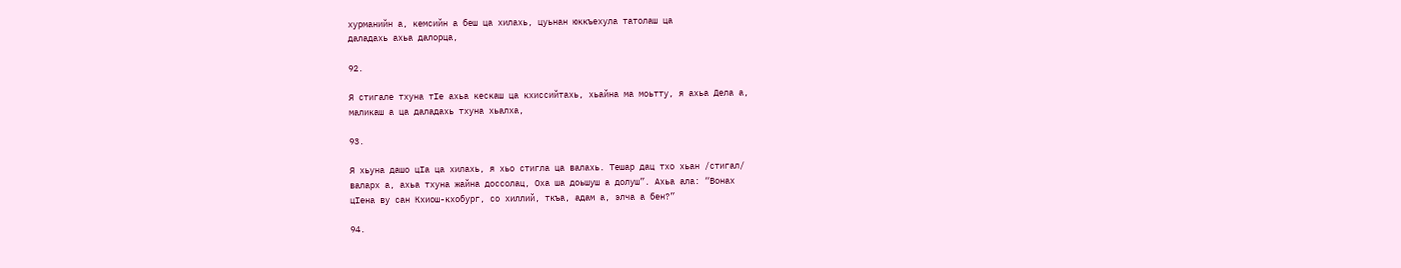хурманийн а‚ кемсийн а беш ца хилахь‚ цуьнан юккъехула татолаш ца
даладахь ахьа далорца‚

92.

Я стигале тхуна тIе ахьа кескаш ца кхиссийтахь‚ хьайна ма моьтту‚ я ахьа Дела а‚
маликаш а ца даладахь тхуна хьалха‚

93.

Я хьуна дашо цIа ца хилахь‚ я хьо стигла ца валахь. Тешар дац тхо хьан /стигал/
валарх а, ахьа тхуна жайна доссолац‚ Оха ша доьшуш а долуш”. Ахьа ала: “Вонах
цIена ву сан Кхиош-кхобург‚ со хиллий, ткъа, адам а‚ элча а бен?”

94.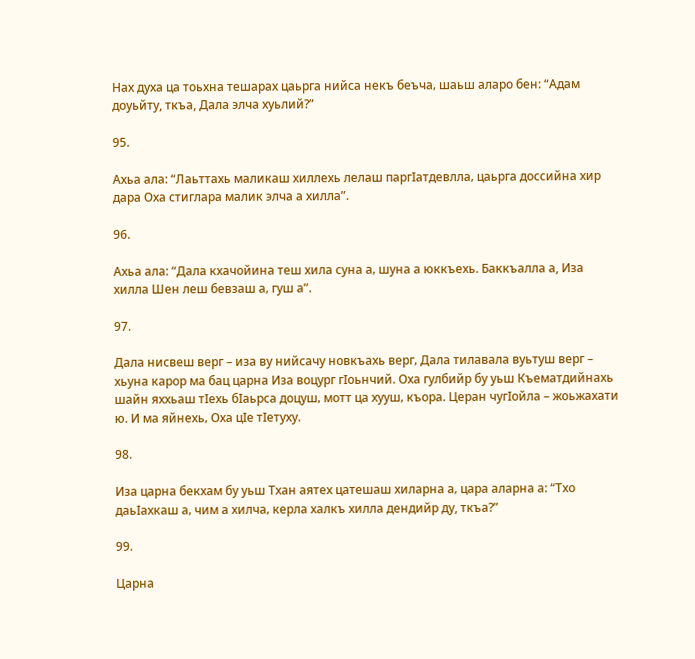Нах духа ца тоьхна тешарах цаьрга нийса некъ беъча‚ шаьш аларо бен: “Адам
доуьйту, ткъа, Дала элча хуьлий?”

95.

Ахьа ала: “Лаьттахь маликаш хиллехь лелаш паргIатдевлла‚ цаьрга доссийна хир
дара Оха стиглара малик элча а хилла”.

96.

Ахьа ала: “Дала кхачойина теш хила суна а‚ шуна а юккъехь. Баккъалла а, Иза
хилла Шен леш бевзаш а‚ гуш а”.

97.

Дала нисвеш верг – иза ву нийсачу новкъахь верг‚ Дала тилавала вуьтуш верг –
хьуна карор ма бац царна Иза воцург гIоьнчий. Оха гулбийр бу уьш Къематдийнахь
шайн яххьаш тIехь бIаьрса доцуш‚ мотт ца хууш‚ къора. Церан чугIойла – жоьжахати
ю. И ма яйнехь‚ Оха цIе тIетуху.

98.

Иза царна бекхам бу уьш Тхан аятех цатешаш хиларна а‚ цара аларна а: “Тхо
даьIахкаш а‚ чим а хилча‚ керла халкъ хилла дендийр ду, ткъа?”

99.

Царна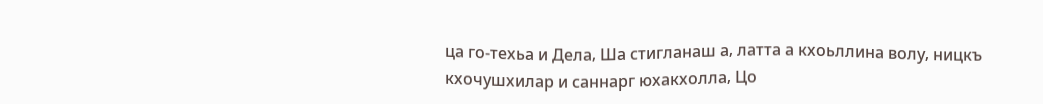ца го-техьа и Дела‚ Ша стигланаш а‚ латта а кхоьллина волу‚ ницкъ
кхочушхилар и саннарг юхакхолла‚ Цо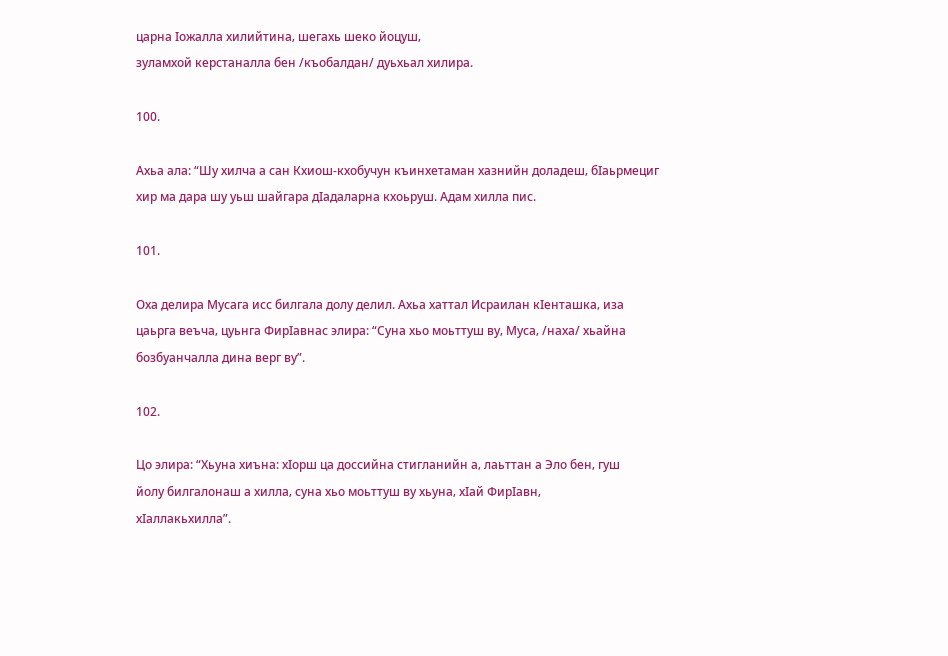царна Iожалла хилийтина‚ шегахь шеко йоцуш‚
зуламхой керстаналла бен /къобалдан/ дуьхьал хилира.

100.

Ахьа ала: “Шу хилча а сан Кхиош-кхобучун къинхетаман хазнийн доладеш‚ бIаьрмециг
хир ма дара шу уьш шайгара дIадаларна кхоьруш. Адам хилла пис.

101.

Оха делира Мусага исс билгала долу делил. Ахьа хаттал Исраилан кIенташка‚ иза
цаьрга веъча‚ цуьнга ФирIавнас элира: “Суна хьо моьттуш ву‚ Муса‚ /наха/ хьайна
бозбуанчалла дина верг ву”.

102.

Цо элира: “Хьуна хиъна: хIорш ца доссийна стигланийн а‚ лаьттан а Эло бен‚ гуш
йолу билгалонаш а хилла‚ суна хьо моьттуш ву хьуна‚ хIай ФирIавн‚
хIаллакьхилла”.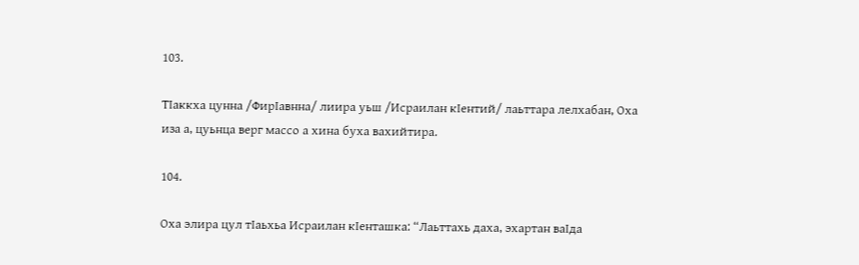103.

ТIаккха цунна /ФирIавнна/ лиира уьш /Исраилан кIентий/ лаьттара лелхабан‚ Оха
иза а‚ цуьнца верг массо а хина буха вахийтира.

104.

Оха элира цул тIаьхьа Исраилан кIенташка: “Лаьттахь даха‚ эхартан ваIда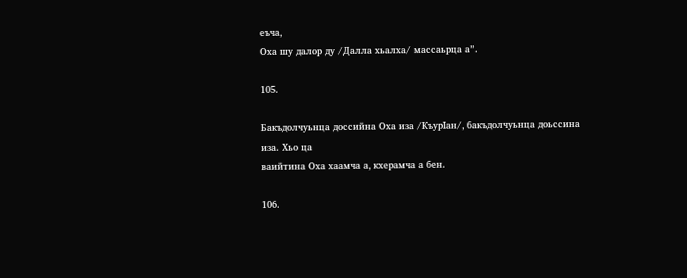еъча‚
Оха шу далор ду /Далла хьалха/ массаьрца а”.

105.

Бакъдолчуьнца доссийна Оха иза /КъурIан/‚ бакъдолчуьнца доьссина иза. Хьо ца
ваийтина Оха хаамча а‚ кхерамча а бен.

106.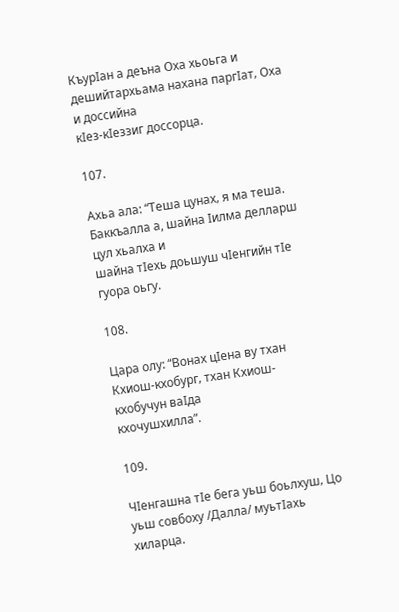КъурIан а деъна Оха хьоьга и дешийтархьама нахана паргIат‚ Оха и доссийна
кIез-кIеззиг доссорца.

107.

Ахьа ала: “Теша цунах‚ я ма теша. Баккъалла а, шайна Iилма делларш цул хьалха и
шайна тIехь доьшуш чIенгийн тIе гуора оьгу.

108.

Цара олу: “Вонах цIена ву тхан Кхиош-кхобург‚ тхан Кхиош-кхобучун ваIда
кхочушхилла”.

109.

ЧIенгашна тIе бега уьш боьлхуш‚ Цо уьш совбоху /Далла/ муьтIахь хиларца.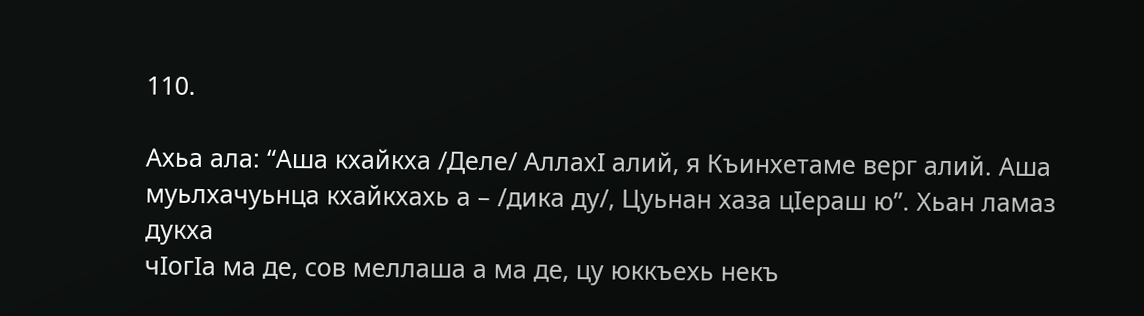110.

Ахьа ала: “Аша кхайкха /Деле/ АллахI алий‚ я Къинхетаме верг алий. Аша
муьлхачуьнца кхайкхахь а – /дика ду/‚ Цуьнан хаза цIераш ю”. Хьан ламаз дукха
чIогIа ма де‚ сов меллаша а ма де‚ цу юккъехь некъ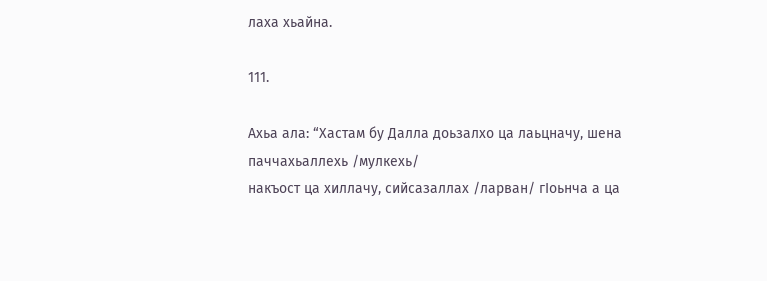лаха хьайна.

111.

Ахьа ала: “Хастам бу Далла доьзалхо ца лаьцначу‚ шена паччахьаллехь /мулкехь/
накъост ца хиллачу‚ сийсазаллах /ларван/ гIоьнча а ца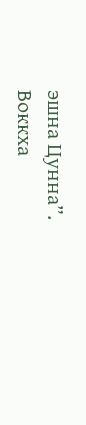эшна Цунна”. Воккха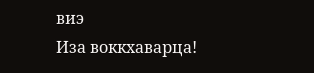виэ
Иза воккхаварца!